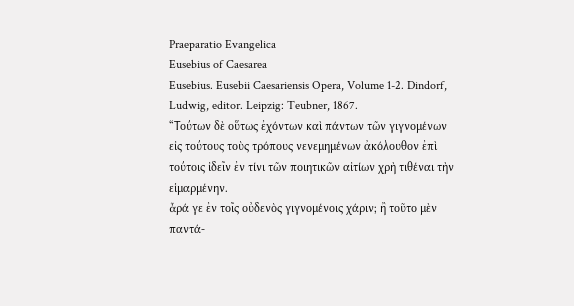Praeparatio Evangelica
Eusebius of Caesarea
Eusebius. Eusebii Caesariensis Opera, Volume 1-2. Dindorf, Ludwig, editor. Leipzig: Teubner, 1867.
“Τούτων δὲ οὕτως ἐχόντων καὶ πάντων τῶν γιγνομένων εἰς τούτους τοὺς τρόπους νενεμημένων ἀκόλουθον ἐπὶ τούτοις ἰδεῖν ἐν τίνι τῶν ποιητικῶν αἰτίων χρὴ τιθέναι τὴν εἱμαρμένην.
ἆρά γε ἐν τοῖς οὐδενὸς γιγνομένοις χάριν; ἢ τοῦτο μὲν παντά-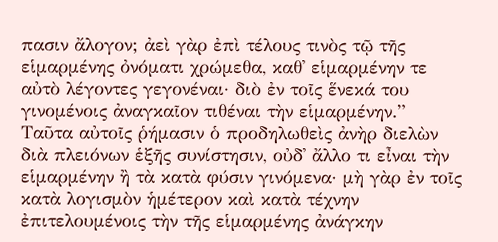πασιν ἄλογον; ἀεὶ γὰρ ἐπὶ τέλους τινὸς τῷ τῆς εἱμαρμένης ὀνόματι χρώμεθα, καθ᾿ εἱμαρμένην τε αὐτὸ λέγοντες γεγονέναι· διὸ ἐν τοῖς ἕνεκά του γινομένοις ἀναγκαῖον τιθέναι τὴν εἱμαρμένην.”
Ταῦτα αὐτοῖς ῥήμασιν ὁ προδηλωθεὶς ἀνὴρ διελὼν διὰ πλειόνων ἑξῆς συνίστησιν, οὐδ᾿ ἄλλο τι εἶναι τὴν εἱμαρμένην ἢ τὰ κατὰ φύσιν γινόμενα· μὴ γὰρ ἐν τοῖς κατὰ λογισμὸν ἡμέτερον καὶ κατὰ τέχνην ἐπιτελουμένοις τὴν τῆς εἱμαρμένης ἀνάγκην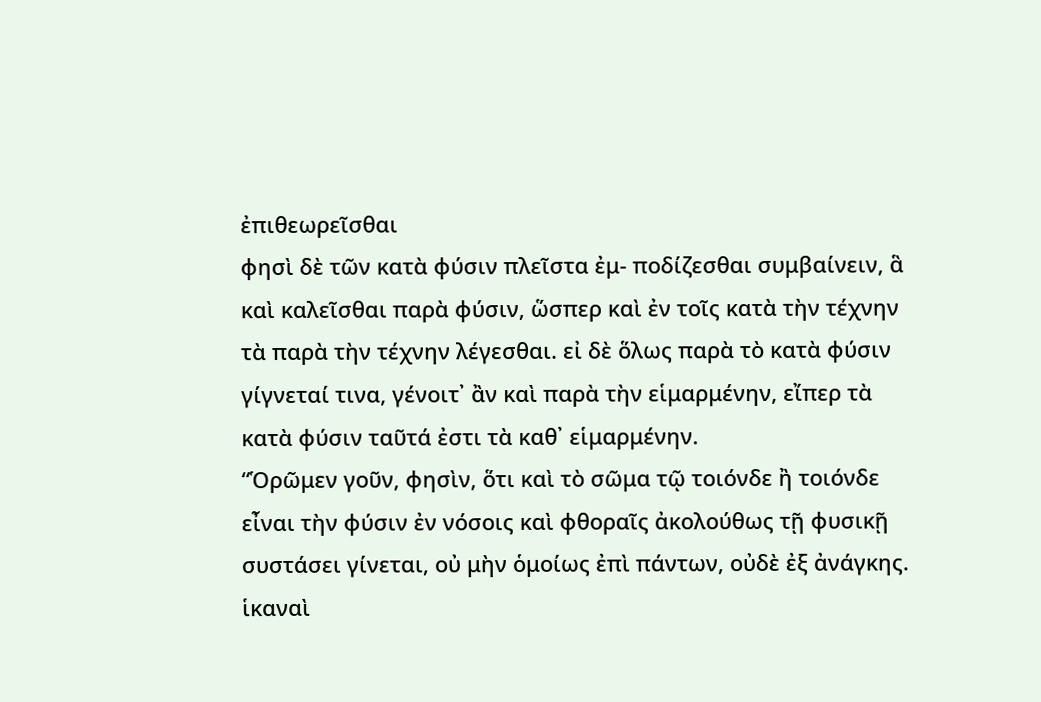ἐπιθεωρεῖσθαι
φησὶ δὲ τῶν κατὰ φύσιν πλεῖστα ἐμ- ποδίζεσθαι συμβαίνειν, ἃ καὶ καλεῖσθαι παρὰ φύσιν, ὥσπερ καὶ ἐν τοῖς κατὰ τὴν τέχνην τὰ παρὰ τὴν τέχνην λέγεσθαι. εἰ δὲ ὅλως παρὰ τὸ κατὰ φύσιν γίγνεταί τινα, γένοιτ᾿ ἂν καὶ παρὰ τὴν εἱμαρμένην, εἴπερ τὰ κατὰ φύσιν ταῦτά ἐστι τὰ καθ᾿ εἱμαρμένην.
“Ὁρῶμεν γοῦν, φησὶν, ὅτι καὶ τὸ σῶμα τῷ τοιόνδε ἢ τοιόνδε εἶναι τὴν φύσιν ἐν νόσοις καὶ φθοραῖς ἀκολούθως τῇ φυσικῇ συστάσει γίνεται, οὐ μὴν ὁμοίως ἐπὶ πάντων, οὐδὲ ἐξ ἀνάγκης. ἱκαναὶ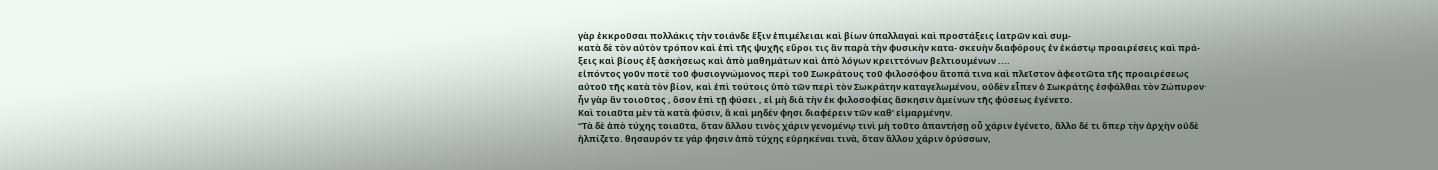γὰρ ἐκκροῦσαι πολλάκις τὴν τοιάνδε ἕξιν ἐπιμέλειαι καὶ βίων ὑπαλλαγαὶ καὶ προστάξεις ἰατρῶν καὶ συμ-
κατὰ δὲ τὸν αὐτὸν τρόπον καὶ ἐπὶ τῆς ψυχῆς εὕροι τις ἂν παρὰ τὴν φυσικὴν κατα- σκευὴν διαφόρους ἐν ἑκάστῳ προαιρέσεις καὶ πρά- ξεις καὶ βίους ἐξ ἀσκήσεως καὶ ἀπὸ μαθημάτων καὶ ἀπὸ λόγων κρειττόνων βελτιουμένων ....
εἰπόντος γοῦν ποτὲ τοῦ φυσιογνώμονος περὶ τοῦ Σωκράτους τοῦ φιλοσόφου ἄτοπά τινα καὶ πλεῖστον ἀφεοτῶτα τῆς προαιρέσεως αὐτοῦ τῆς κατὰ τὸν βίον, καὶ ἐπὶ τούτοις ὑπὸ τῶν περὶ τὸν Σωκράτην καταγελωμένου, οὐδὲν εἶπεν ὁ Σωκράτης ἐσφάλθαι τὸν Ζώπυρον· ἦν γὰρ ἂν τοιοῦτος , ὅσον ἐπὶ τῇ φύσει , εἰ μὴ διὰ τὴν ἐκ φιλοσοφίας ἄσκησιν ἀμείνων τῆς φύσεως ἐγένετο.
Καὶ τοιαῦτα μὲν τὰ κατὰ φύσιν, ἃ καὶ μηδέν φησι διαφέρειν τῶν καθ’ εἱμαρμένην.
“Τὰ δὲ ἀπὸ τύχης τοιαῦτα, ὅταν ἄλλου τινὸς χάριν γενομένῳ τινὶ μὴ τοῦτο ἀπαντήσῃ οὗ χάριν ἐγένετο, ἄλλο δέ τι ὅπερ τὴν ἀρχὴν οὐδὲ ἠλπίζετο. θησαυρόν τε γάρ φησιν ἀπὸ τύχης εὑρηκέναι τινὰ, ὅταν ἄλλου χάριν ὀρύσσων,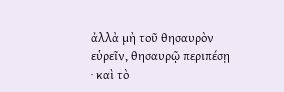ἀλλὰ μὴ τοῦ θησαυρὸν εὑρεῖν, θησαυρῷ περιπέσῃ · καὶ τὸ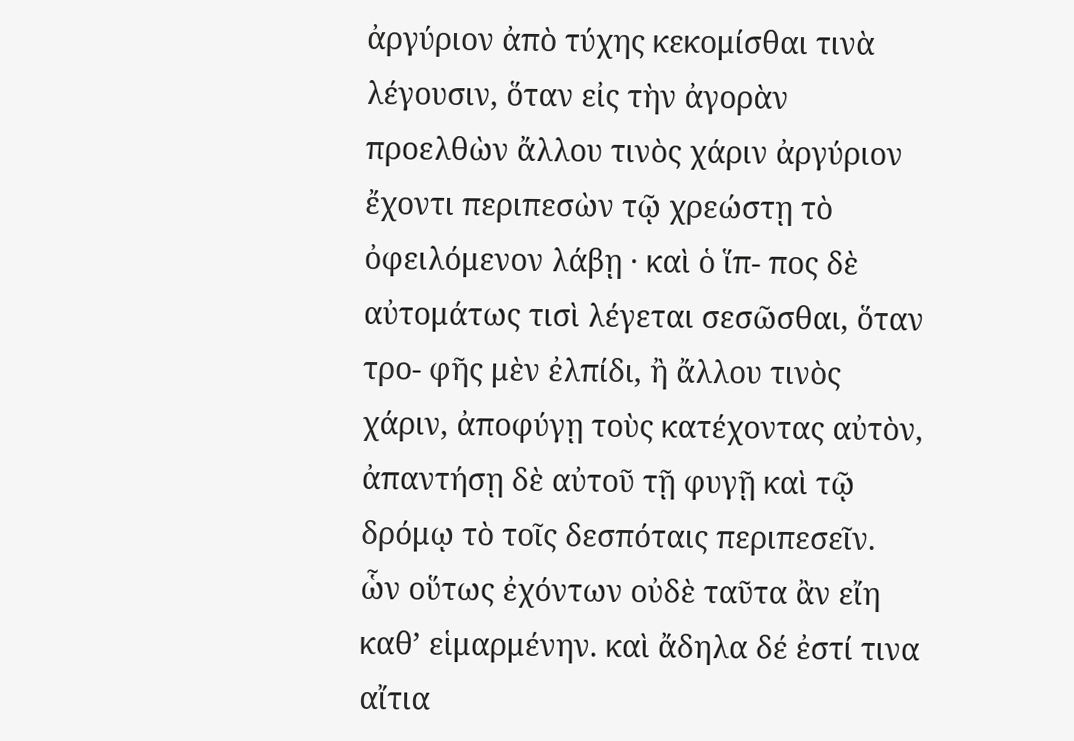ἀργύριον ἀπὸ τύχης κεκομίσθαι τινὰ λέγουσιν, ὅταν εἰς τὴν ἀγορὰν προελθὼν ἄλλου τινὸς χάριν ἀργύριον ἔχοντι περιπεσὼν τῷ χρεώστῃ τὸ ὀφειλόμενον λάβῃ · καὶ ὁ ἵπ- πος δὲ αὐτομάτως τισὶ λέγεται σεσῶσθαι, ὅταν τρο- φῆς μὲν ἐλπίδι, ἢ ἄλλου τινὸς χάριν, ἀποφύγῃ τοὺς κατέχοντας αὐτὸν, ἀπαντήσῃ δὲ αὐτοῦ τῇ φυγῇ καὶ τῷ δρόμῳ τὸ τοῖς δεσπόταις περιπεσεῖν.
ὧν οὕτως ἐχόντων οὐδὲ ταῦτα ἂν εἴη καθ’ εἱμαρμένην. καὶ ἄδηλα δέ ἐστί τινα αἴτια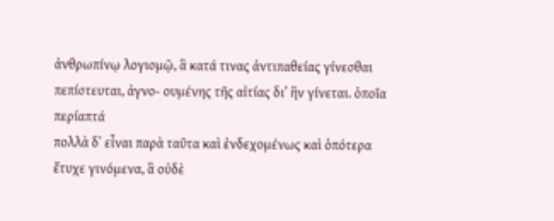ἀνθρωπίνῳ λογισμῷ, ἃ κατά τινας ἀντιπαθείας γίνεσθαι πεπίστευται, ἀγνο- ουμένης τῆς αἰτίας δι’ ἣν γίνεται. ὁποῖα περίαπτά
πολλὰ δ᾿ εἶναι παρὰ ταῦτα καὶ ἐνδεχομένως καὶ ὁπότερα ἔτυχε γινόμενα, ἃ οὐδὲ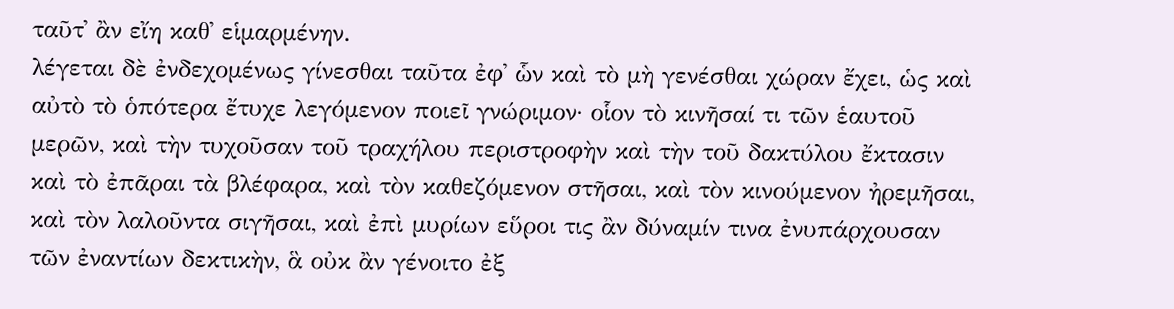ταῦτ᾿ ἂν εἴη καθ᾿ εἱμαρμένην.
λέγεται δὲ ἐνδεχομένως γίνεσθαι ταῦτα ἐφ᾿ ὧν καὶ τὸ μὴ γενέσθαι χώραν ἔχει, ὡς καὶ αὐτὸ τὸ ὁπότερα ἔτυχε λεγόμενον ποιεῖ γνώριμον· οἷον τὸ κινῆσαί τι τῶν ἑαυτοῦ μερῶν, καὶ τὴν τυχοῦσαν τοῦ τραχήλου περιστροφὴν καὶ τὴν τοῦ δακτύλου ἔκτασιν καὶ τὸ ἐπᾶραι τὰ βλέφαρα, καὶ τὸν καθεζόμενον στῆσαι, καὶ τὸν κινούμενον ἠρεμῆσαι, καὶ τὸν λαλοῦντα σιγῆσαι, καὶ ἐπὶ μυρίων εὕροι τις ἂν δύναμίν τινα ἐνυπάρχουσαν τῶν ἐναντίων δεκτικὴν, ἃ οὐκ ἂν γένοιτο ἐξ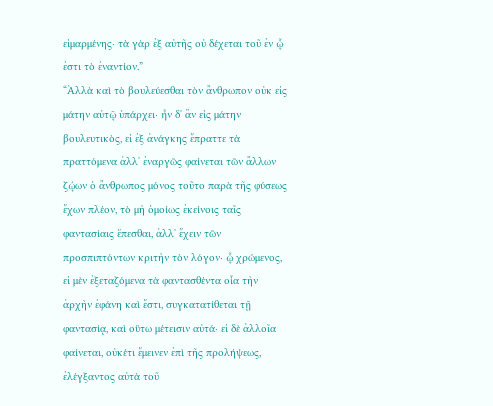εἱμαρμένης· τὰ γὰρ ἐξ αὐτῆς οὐ δέχεται τοῦ ἐν ᾧ ἐστι τὸ ἐναντίον.”
“Ἀλλὰ καὶ τὸ βουλεύεσθαι τὸν ἄνθρωπον οὐκ εἰς μάτην αὐτῷ ὑπάρχει· ἦν δ᾿ ἂν εἰς μάτην βουλευτικὸς, εἰ ἐξ ἀνάγκης ἔπραττε τὰ πραττόμενα ἀλλ᾿ ἐναργῶς φαίνεται τῶν ἄλλων ζῴων ὁ ἄνθρωπος μόνος τοῦτο παρὰ τῆς φύσεως ἔχων πλέον, τὸ μὴ ὁμοίως ἐκείνοις ταῖς φαντασίαις ἕπεσθαι, ἀλλ᾿ ἔχειν τῶν προσπιπτόντων κριτὴν τὸν λόγον· ᾧ χρώμενος, εἰ μὲν ἐξεταζόμενα τὰ φαντασθέντα οἷα τὴν ἀρχὴν ἐφάνη καὶ ἔστι, συγκατατίθεται τῇ φαντασίᾳ, καὶ οὕτω μέτεισιν αὐτά· εἰ δὲ ἀλλοῖα φαίνεται, οὐκέτι ἔμεινεν ἐπὶ τῆς προλήψεως, ἐλέγξαντος αὐτὰ τοῦ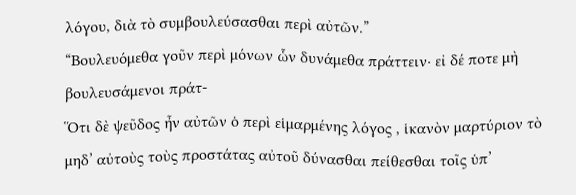λόγου, διὰ τὸ συμβουλεύσασθαι περὶ αὐτῶν.”
“Βουλευόμεθα γοῦν περὶ μόνων ὧν δυνάμεθα πράττειν· εἰ δέ ποτε μὴ βουλευσάμενοι πράτ-
Ὅτι δὲ ψεῦδος ἦν αὐτῶν ὁ περὶ εἱμαρμένης λόγος , ἱκανὸν μαρτύριον τὸ μηδ’ αὐτοὺς τοὺς προστάτας αὐτοῦ δύνασθαι πείθεσθαι τοῖς ὑπ’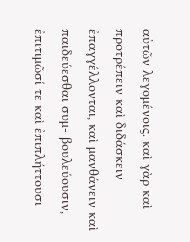αὐτῶν λεγομένοις. καὶ γὰρ καὶ προτρέπειν καὶ διδάσκειν ἐπαγγέλλονται, καὶ μανθάνειν καὶ παιδεύεσθαι συμ- βουλεύουσιν, ἐπιτιμῶσί τε καὶ ἐπιπλήττουσι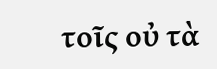τοῖς οὐ τὰ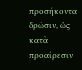προσήκοντα δρῶσιν, ὡς κατὰ προαίρεσιν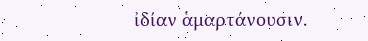ἰδίαν ἁμαρτάνουσιν.